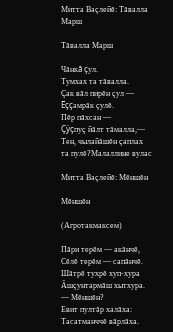Митта Ваçлейĕ: Тăвалла Марш

Тăвалла Марш

Чăнкă çул.
Тумхах та тăвалла.
Çак вăл пирĕн çул —
Ĕççамрăк çулĕ.
Пĕр пăхсан —
Çÿçпуç йăлт тăмалла,—
Тен, чылайăшĕн çаплах та пулĕ?Малаллине вулас

Митта Ваçлейĕ: Мĕншĕн

Мĕншĕн

(Агротакмаксем)

Пăри терĕм — акăнчĕ,
Сĕлĕ терĕм — сапăнчĕ.
Шăтрĕ тухрĕ хуп-хура
Ăшçунтармăш хытхура.
— Мĕншĕн?
Евит пултăр халăха:
Тасатманччĕ вăрлăха.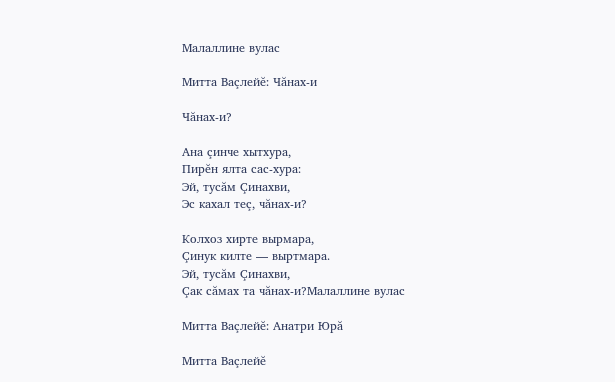Малаллине вулас

Митта Ваçлейĕ: Чăнах-и

Чăнах-и?

Ана çинче хытхура,
Пирĕн ялта сас-хура:
Эй, тусăм Çинахви,
Эс кахал теç, чăнах-и?

Колхоз хирте вырмара,
Çинук килте — выртмара.
Эй, тусăм Çинахви,
Çак сăмах та чăнах-и?Малаллине вулас

Митта Ваçлейĕ: Анатри Юрă

Митта Ваçлейĕ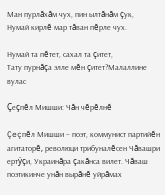Ман пурлăхăм чух, пин ылтăнăм çук,
Нумай кирлĕ мар тăван пĕрле чух.

Нумай та пĕтет, сахал та çитет,
Тату пурнăçа элле мĕн çитет?Малаллине вулас

Çеçпĕл Мишши: Чăн чĕрĕлнĕ

Çeçпĕл Мишши – поэт, коммунист партийĕн агитаторĕ, революци трибуналĕсен Чăвашри ертÿçи, Украинăра çакăнса вилет. Чăваш поэтикинче унăн вырăнĕ уйрăмах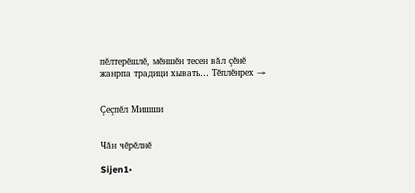пĕлтерĕшлĕ, мĕншĕн тесен вăл çĕнĕ жанрпа традици хывать… Тĕплĕнрех →


Çеçпĕл Мишши


Чăн чĕрĕлнĕ

Sijen1•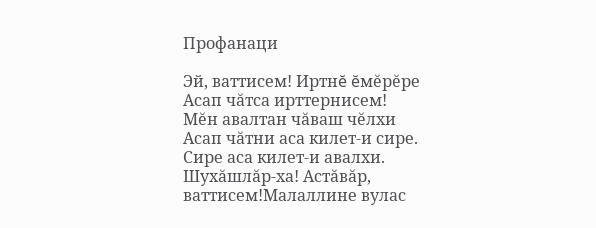Профанаци

Эй, ваттисем! Иртнĕ ĕмĕрĕре
Асап чăтса ирттернисем!
Мĕн авалтан чăваш чĕлхи
Асап чăтни аса килет-и сире.
Сире аса килет-и авалхи.
Шухăшлăр-ха! Астăвăр, ваттисем!Малаллине вулас